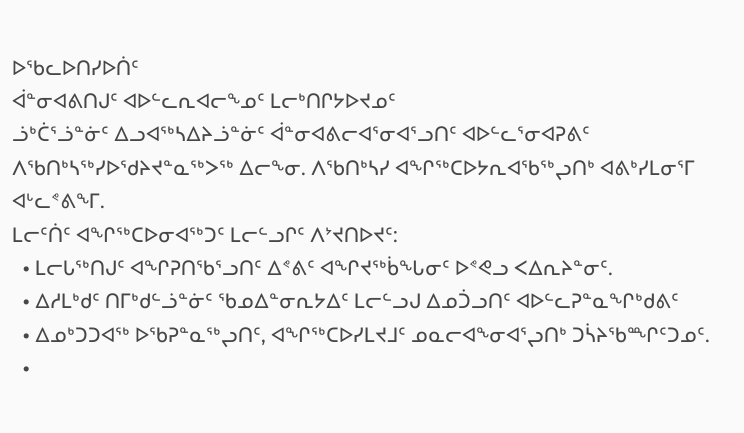ᐅᖃᓚᐅᑎᓯᐅᑏᑦ
ᐋᓐᓂᐊᕕᑎᒍᑦ ᐊᐅᓪᓚᕆᐊᓕᖕᓄᑦ ᒪᓕᒃᑎᒋᔭᐅᔪᓄᑦ
ᓘᒃᑖᕐᓘᓐᓃᑦ ᐃᓗᐊᖅᓴᐃᔨᓘᓐᓃᑦ ᐋᓐᓂᐊᕕᓕᐊᕐᓂᐊᕐᓗᑎᑦ ᐊᐅᓪᓚᕐᓂᐊᕈᕕᑦ ᐱᖃᑎᒃᓴᖅᓯᐅᖁᔨᔪᓐᓇᖅᐳᖅ ᐃᓕᖕᓂ. ᐱᖃᑎᒃᓴᓯ ᐊᖏᖅᑕᐅᔭᕆᐊᖃᖅᖢᑎᒃ ᐊᕕᒃᓯᒪᓂᕐᒥ ᐊᒡᓚᕝᕕᖕᒥ.
ᒪᓕᑦᑏᑦ ᐊᖏᖅᑕᐅᓂᐊᖅᑐᑦ ᒪᓕᓪᓗᒋᑦ ᐱᔾᔪᑎᐅᔪᑦ:
  • ᒪᓕᒐᖅᑎᒍᑦ ᐊᖏᕈᑎᖃᕐᓗᑎᑦ ᐃᕝᕕᑦ ᐊᖏᔪᖅᑳᖓᓂᑦ ᐅᕝᕙᓗ ᐸᐃᕆᔨᓐᓂᑦ.
  • ᐃᓱᒪᒃᑯᑦ ᑎᒥᒃᑯᓪᓘᓐᓃᑦ ᖃᓄᐃᓐᓂᕆᔭᐃᑦ ᒪᓕᓪᓗᒍ ᐃᓄᑑᓗᑎᑦ ᐊᐅᓪᓚᕈᓐᓇᖏᒃᑯᕕᑦ
  • ᐃᓄᒃᑐᑐᐊᖅ ᐅᖃᕈᓐᓇᖅᖢᑎᑦ, ᐊᖏᖅᑕᐅᓯᒪᔪᒧᑦ ᓄᓇᓕᐊᖕᓂᐊᕐᖢᑎᒃ ᑐᓵᔨᖃᙱᑦᑐᓄᑦ.
  •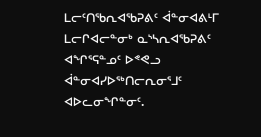ᒪᓕᑦᑎᖃᕆᐊᖃᕈᕕᑦ ᐋᓐᓂᐊᕕᒻᒥ ᒪᓕᒋᐊᓕᓐᓂᒃ ᓇᔅᓴᕆᐊᖃᕈᕕᑦ ᐊᖏᕐᕋᓐᓄᑦ ᐅᕝᕙᓗ ᐋᓐᓂᐊᓯᐅᖅᑎᓕᕆᓂᕐᒧᑦ ᐊᐅᓚᓂᖏᓐᓂᑦ.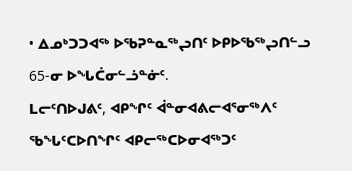• ᐃᓄᒃᑐᑐᐊᖅ ᐅᖃᕈᓐᓇᖅᖢᑎᑦ ᐅᑭᐅᖃᖅᖢᑎᓪᓗ 65-ᓂ ᐅᖓᑖᓂᓪᓘᓐᓃᑦ.
ᒪᓕᑦᑎᐅᒍᕕᑦ, ᐊᑭᖏᑦ ᐋᓐᓂᐊᕕᓕᐊᕐᓂᖅᐱᑦ ᖃᖓᑦᑕᐅᑎᖏᑦ ᐊᑭᓕᖅᑕᐅᓂᐊᖅᑐᑦ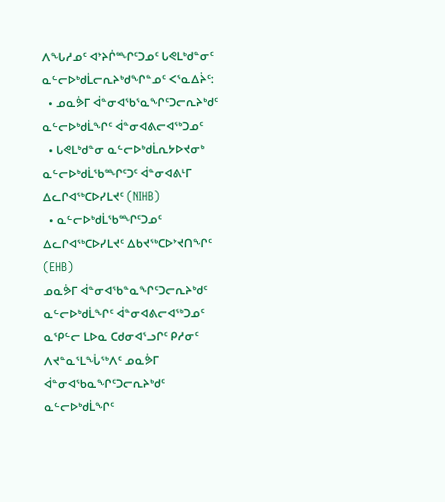ᐱᖓᓱᓄᑦ ᐊᔾᔨᒌᙱᑦᑐᓄᑦ ᒐᕙᒪᒃᑯᓐᓂᑦ ᓇᓪᓕᐅᒃᑯᒫᓕᕆᔨᒃᑯᖏᓐᓄᑦ ᐸᕐᓇᐃᔩᑦ:
  • ᓄᓇᕘᒥ ᐋᓐᓂᐊᖃᕐᓇᖏᑦᑐᓕᕆᔨᒃᑯᑦ ᓇᓪᓕᐅᒃᑯᒫᖏᑦ ᐋᓐᓂᐊᕕᓕᐊᖅᑐᓄᑦ
  • ᒐᕙᒪᒃᑯᓐᓂ ᓇᓪᓕᐅᒃᑯᒫᕆᔭᐅᔪᓂᒃ ᓇᓪᓕᐅᒃᑯᒫᖃᙱᑦᑐᑦ ᐋᓐᓂᐊᕕᒻᒥ ᐃᓚᒋᐊᖅᑕᐅᓯᒪᔪᑦ (NIHB)
  • ᓇᓪᓕᐅᒃᑯᒫᖃᙱᑦᑐᓄᑦ ᐃᓚᒋᐊᖅᑕᐅᓯᒪᔪᑦ ᐃᑲᔪᖅᑕᐅᔾᔪᑎᖏᑦ (EHB)
ᓄᓇᕘᒥ ᐋᓐᓂᐊᖃᓐᓇᖏᑦᑐᓕᕆᔨᒃᑯᑦ ᓇᓪᓕᐅᒃᑯᒫᖏᑦ ᐋᓐᓂᐊᕕᓕᐊᖅᑐᓄᑦ
ᓇᕿᓪᓕ ᒪᐅᓇ ᑕᑯᓂᐊᕐᓗᒋᑦ ᑭᓱᓂᑦ ᐱᔪᓐᓇᕐᒪᖔᖅᐱᑦ ᓄᓇᕘᒥ ᐋᓐᓂᐊᖃᓇᖏᑦᑐᓕᕆᔨᒃᑯᑦ ᓇᓪᓕᐅᒃᑯᒫᖏᑦ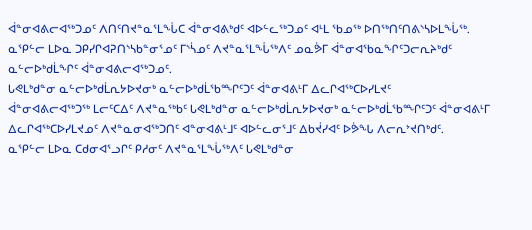ᐋᓐᓂᐊᕕᓕᐊᖅᑐᓄᑦ ᐱᑎᑦᑎᔪᓐᓇᕐᒪᖔᑕ ᐋᓐᓂᐊᕕᒃᑯᑦ ᐊᐅᓪᓚᖅᑐᓄᑦ ᐊᒻᒪ ᖃᓄᖅ ᐅᑎᖅᑎᑦᑎᕕᔅᓴᐅᒪᖔᖅ.
ᓇᕿᓪᓕ ᒪᐅᓇ ᑐᑭᓯᒋᐊᕈᑎᔅᓴᑲᓐᓂᕐᓄᑦ ᒥᔅᓵᓄᑦ ᐱᔪᓐᓇᕐᒪᖔᖅᐱᑦ ᓄᓇᕘᒥ ᐋᓐᓂᐊᖃᓇᖏᑦᑐᓕᕆᔨᒃᑯᑦ ᓇᓪᓕᐅᒃᑯᒫᖏᑦ ᐋᓐᓂᐊᕕᓕᐊᖅᑐᓄᑦ.
ᒐᕙᒪᒃᑯᓐᓂ ᓇᓪᓕᐅᒃᑯᒫᕆᔭᐅᔪᓂᒃ ᓇᓪᓕᐅᒃᑯᒫᖃᙱᑦᑐᑦ ᐋᓐᓂᐊᕕᒻᒥ ᐃᓚᒋᐊᖅᑕᐅᓯᒪᔪᑦ
ᐋᓐᓂᐊᕕᓕᐊᖅᑐᖅ ᒪᓕᑦᑕᐃᑦ ᐱᔪᓐᓇᖅᑲᑦ ᒐᕙᒪᒃᑯᓐᓂ ᓇᓪᓕᐅᒃᑯᒫᕆᔭᐅᔪᓂᒃ ᓇᓪᓕᐅᒃᑯᒫᖃᙱᑦᑐᑦ ᐋᓐᓂᐊᕕᒻᒥ ᐃᓚᒋᐊᖅᑕᐅᓯᒪᔪᓄᑦ ᐱᔪᓐᓇᓂᐊᖅᑐᑎᑦ ᐊᓐᓂᐊᕕᒻᒧᑦ ᐊᐅᓪᓚᓂᕐᒧᑦ ᐃᑲᔫᓯᐊᑦ ᐅᕘᖓ ᐱᓕᕆᔾᔪᑎᒃᑯᑦ.
ᓇᕿᓪᓕ ᒪᐅᓇ ᑕᑯᓂᐊᕐᓗᒋᑦ ᑭᓱᓂᑦ ᐱᔪᓐᓇᕐᒪᖔᖅᐱᑦ ᒐᕙᒪᒃᑯᓐᓂ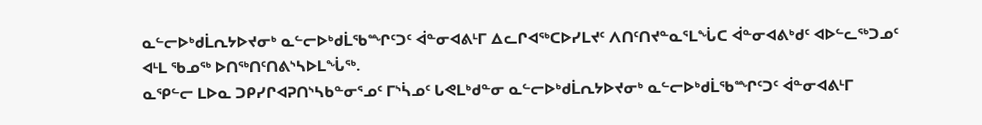ᓇᓪᓕᐅᒃᑯᒫᕆᔭᐅᔪᓂᒃ ᓇᓪᓕᐅᒃᑯᒫᖃᙱᑦᑐᑦ ᐋᓐᓂᐊᕕᒻᒥ ᐃᓚᒋᐊᖅᑕᐅᓯᒪᔪᑦ ᐱᑎᑦᑎᔪᓐᓇᕐᒪᖔᑕ ᐋᓐᓂᐊᕕᒃᑯᑦ ᐊᐅᓪᓚᖅᑐᓄᑦ ᐊᒻᒪ ᖃᓄᖅ ᐅᑎᖅᑎᑦᑎᕕᔅᓴᐅᒪᖔᖅ.
ᓇᕿᓪᓕ ᒪᐅᓇ ᑐᑭᓯᒋᐊᕈᑎᔅᓴᑲᓐᓂᕐᓄᑦ ᒥᔅᓵᓄᑦ ᒐᕙᒪᒃᑯᓐᓂ ᓇᓪᓕᐅᒃᑯᒫᕆᔭᐅᔪᓂᒃ ᓇᓪᓕᐅᒃᑯᒫᖃᙱᑦᑐᑦ ᐋᓐᓂᐊᕕᒻᒥ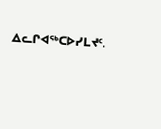ᐃᓚᒋᐊᖅᑕᐅᓯᒪᔪᑦ.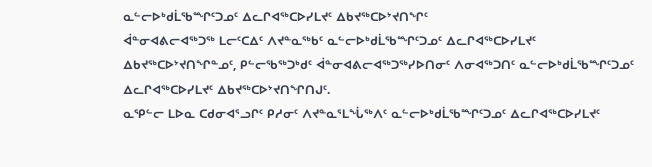ᓇᓪᓕᐅᒃᑯᒫᖃᙱᑦᑐᓄᑦ ᐃᓚᒋᐊᖅᑕᐅᓯᒪᔪᑦ ᐃᑲᔪᖅᑕᐅᔾᔪᑎᖏᑦ
ᐋᓐᓂᐊᕕᓕᐊᖅᑐᖅ ᒪᓕᑦᑕᐃᑦ ᐱᔪᓐᓇᖅᑲᑦ ᓇᓪᓕᐅᒃᑯᒫᖃᙱᑦᑐᓄᑦ ᐃᓚᒋᐊᖅᑕᐅᓯᒪᔪᑦ ᐃᑲᔪᖅᑕᐅᔾᔪᑎᖏᓐᓄᑦ, ᑭᓪᓕᖃᖅᑐᒃᑯᑦ ᐋᓐᓂᐊᕕᓕᐊᖅᑐᖅᓯᐅᑎᓂᑦ ᐱᓂᐊᖅᑐᑎᑦ ᓇᓪᓕᐅᒃᑯᒫᖃᙱᑦᑐᓄᑦ ᐃᓚᒋᐊᖅᑕᐅᓯᒪᔪᑦ ᐃᑲᔪᖅᑕᐅᔾᔪᑎᖏᑎᒍᑦ.
ᓇᕿᓪᓕ ᒪᐅᓇ ᑕᑯᓂᐊᕐᓗᒋᑦ ᑭᓱᓂᑦ ᐱᔪᓐᓇᕐᒪᖔᖅᐱᑦ ᓇᓪᓕᐅᒃᑯᒫᖃᙱᑦᑐᓄᑦ ᐃᓚᒋᐊᖅᑕᐅᓯᒪᔪᑦ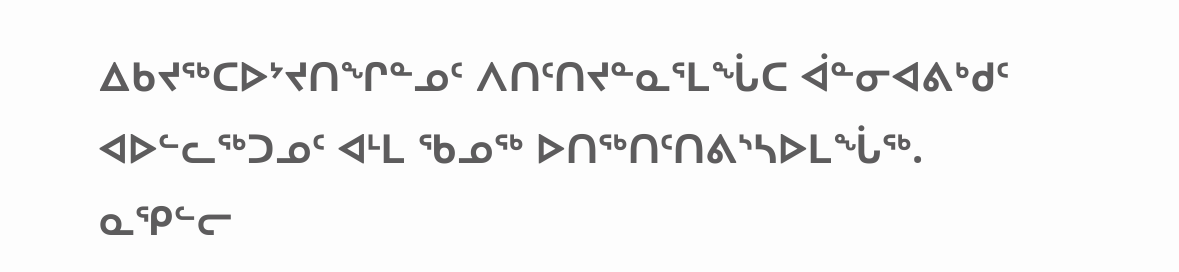ᐃᑲᔪᖅᑕᐅᔾᔪᑎᖏᓐᓄᑦ ᐱᑎᑦᑎᔪᓐᓇᕐᒪᖔᑕ ᐋᓐᓂᐊᕕᒃᑯᑦ ᐊᐅᓪᓚᖅᑐᓄᑦ ᐊᒻᒪ ᖃᓄᖅ ᐅᑎᖅᑎᑦᑎᕕᔅᓴᐅᒪᖔᖅ.
ᓇᕿᓪᓕ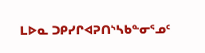ᒪᐅᓇ ᑐᑭᓯᒋᐊᕈᑎᔅᓴᑲᓐᓂᕐᓄᑦ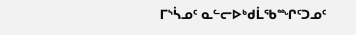ᒥᔅᓵᓄᑦ ᓇᓪᓕᐅᒃᑯᒫᖃᙱᑦᑐᓄᑦ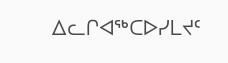ᐃᓚᒋᐊᖅᑕᐅᓯᒪᔪᑦ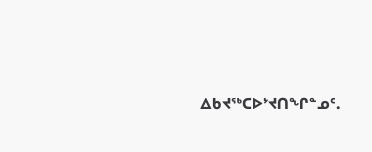ᐃᑲᔪᖅᑕᐅᔾᔪᑎᖏᓐᓄᑦ.